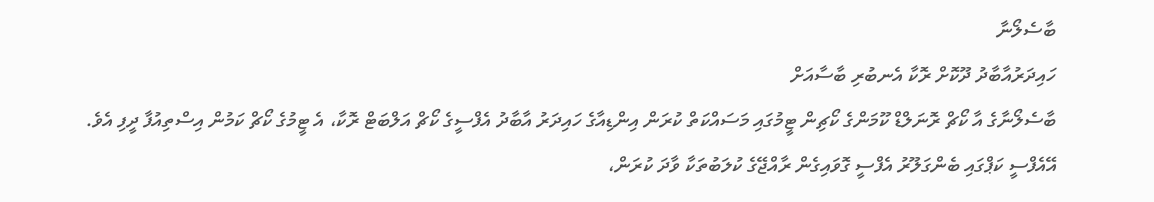ބާސެލޯނާ
ހައިދަރުއާބާދު ދޫކޮށް ރޮކާ އެނބުރި ބާސާއަށް
ބާސެލޯނާގެ އާ ކޯޗް ރޮނަލްޑް ކޫމަންގެ ކޯޗިން ޓީމުގައި މަސައްކަތް ކުރަން އިންޑިއާގެ ހައިދަރު އާބާދު އެފްސީގެ ކޯޗް އަލްބަޓް ރޮކާ، އެ ޓީމުގެ ކޯޗް ކަމުން އިސްތިއުފާ ދީފި އެވެ.
އޭއެފްސީ ކަޕްގައި ބެންގަލޫރު އެފްސީ ގޮވައިގެން ރާއްޖޭގެ ކުލަބުތަކާ ވާދަ ކުރަން،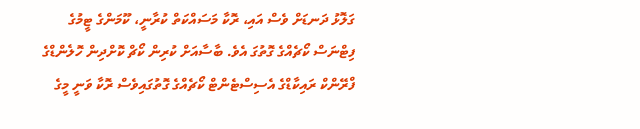ގަލޮޅު ދަނޑަށް ވެސް އައި، ރޮކާ މަސައްކަތް ކުރާނީ، ކޫމަންގެ ޓީމުގެ ފިޓްނަސް ކޯޗެއްގެ ގޮތުގަ އެވެ. ބާސާއަށް ކުރިން ކޯޗް ކޮށްދިން ހޮލެންޑްގެ ފްރޭންކް ރައިކާޑްގެ އެސިސްޓެންޓް ކޯޗެއްގެ ގޮތުގައިވެސް ރޮކާ ވަނީ މީގެ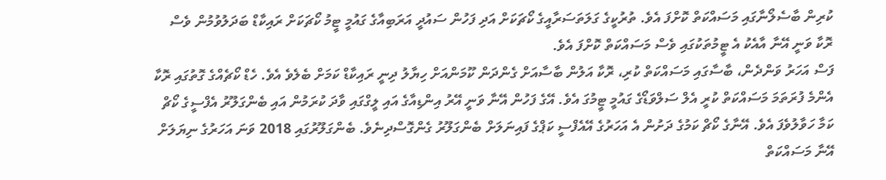ކުރިން ބާސެލޯނާގައި މަސައްކަތް ކޮށްފަ އެވެ. ތުރުކީގެ ގަލަތަސަރާއީގެ ކޯޗަކަށް އަދި ފަހުން ސައުދީ އަރަބިއާގެ ގައުމީ ޓީމު ކޯޗަކަށް ރައިކާޑް ބަދަލުވުމުން ވެސް ރޮކާ ވަނީ އޭނާ އާއެކު އެ ޓީމުތަކުގައި ވެސް މަސައްކަތް ކޮށްފަ އެވެ.
ފަސް އަހަރު ވަންދެން، ބާސާގައި މަސައްކަތް ކުރި، ރޮކާ އަލުން ބާސާއަށް ގެންދަން ކޫމަންއަށް ހިޔާލު ދިނީ ރައިކާޑް ކަމަށް ބެލެވެ އެވެ. ހެޑް ކޯޗެއްގެ ގޮތުގައި ރޮކާ އެންމެ ފުރަތަމަ މަސައްކަތް ކުރީ އެލް ސަލްވަޑޯގެ ގައުމީ ޓީމުގަ އެވެ. އޭގެ ފަހުން އޭނާ ވަނީ އޭރު އިންޑިއާގެ އައި ލީގްގައި ވާދަ ކުރަމުން އައި ބެންގަލޫރު އެފްސީގެ ކޯޗް ކަމާ ހަވާލުވެފަ އެވެ. އޭނާގެ ކޯޗް ކަމުގެ ދަށުން އެ އަހަރުގެ އޭއެފްސީ ކަޕްގެ ފައިނަލަށް ބެންގަލޫރު ގެންގޮސްދިނެވެ. ބެންގަލޫރުގައި 2018 ވަނަ އަހަރުގެ ނިޔަލަށް އޭނާ މަސައްކަތް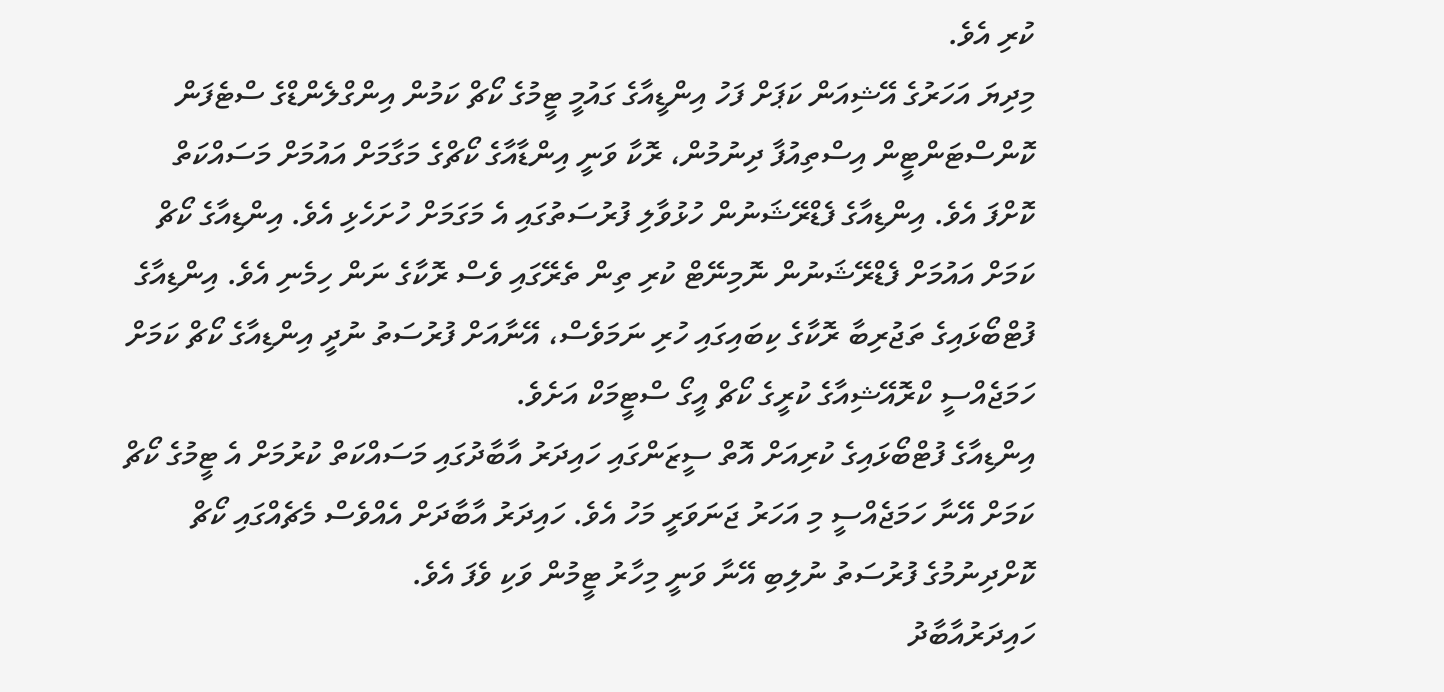ކުރި އެވެ.
މިދިޔަ އަހަރުގެ އޭޝިއަން ކަޕަށް ފަހު އިންޑީއާގެ ގައުމީ ޓީމުގެ ކޯޗް ކަމުން އިންގްލެންޑްގެ ސްޓެފަން ކޮންސްޓަންޓީން އިސްތިއުފާ ދިނުމުން، ރޮކާ ވަނީ އިންޑާއާގެ ކޯޗްގެ މަގާމަށް އައުމަށް މަސައްކަތް ކޮށްފަ އެވެ. އިންޑިއާގެ ފެޑްރޭޝަނުން ހުޅުވާލި ފުރުސަތުގައި އެ މަގަމަށް ހުށަހެޅި އެވެ. އިންޑިއާގެ ކޯޗް ކަމަށް އައުމަށް ފެޑްރޭޝަނުން ނޮމިނޭޓް ކުރި ތިން ތެރޭގައި ވެސް ރޮކާގެ ނަން ހިމެނި އެވެ. އިންޑިއާގެ ފުޓްބޯޅައިގެ ތަޖުރިބާ ރޮކާގެ ކިބައިގައި ހުރި ނަމަވެސް، އޭނާއަށް ފުރުސަތު ނުދީ އިންޑިއާގެ ކޯޗް ކަމަށް ހަމަޖެއްސީ ކްރޮއޭޝިއާގެ ކުރީގެ ކޯޗް އީގޯ ސްޓީމަކް އަށެވެ.
އިންޑިއާގެ ފުޓްބޯޅައިގެ ކުރިއަށް އޮތް ސީޒަންގައި ހައިދަރު އާބާދުގައި މަސައްކަތް ކުރުމަށް އެ ޓީމުގެ ކޯޗް ކަމަށް އޭނާ ހަމަޖެއްސީ މި އަހަރު ޖަނަވަރީ މަހު އެވެ. ހައިދަރު އާބާދަށް އެއްވެސް މެޗެއްގައި ކޯޗް ކޮށްދިނުމުގެ ފުރުސަތު ނުލިބި އޭނާ ވަނީ މިހާރު ޓީމުން ވަކި ވެފަ އެވެ.
ހައިދަރުއާބާދު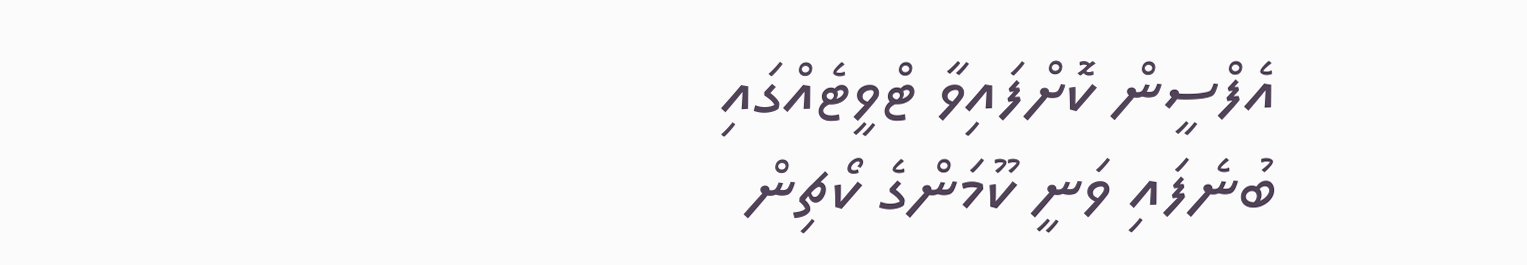އެފްސީން ކޮށްފައިވާ ޓްވީޓެއްގައި ބުނެފައި ވަނީ ކޫމަންގެ ކޯޗިން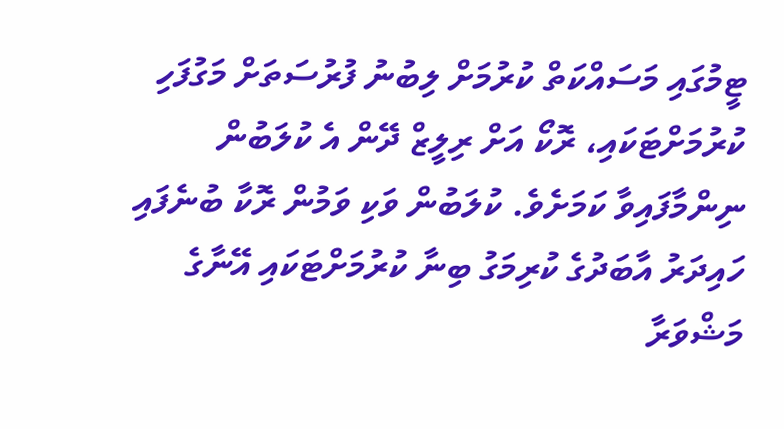ޓީމުގައި މަސައްކަތް ކުރުމަށް ލިބުނު ފުރުސަތަށް މަގުފަހި ކުރުމަށްޓަކައި، ރޮކޯ އަށް ރިލީޒް ދޭން އެ ކުލަބުން ނިންމާފައިވާ ކަމަށެވެ. ކުލަބުން ވަކި ވަމުން ރޮކާ ބުނެފައި ހައިދަރު އާބަދުގެ ކުރިމަގު ބިނާ ކުރުމަށްޓަކައި އޭނާގެ މަޝްވަރާ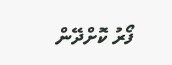ފޯރު ކޮށްދޭން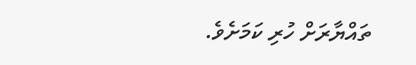ތައްޔާރަށް ހުރި ކަމަށެވެ.